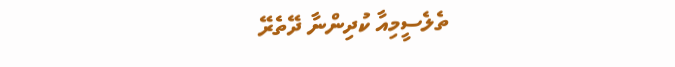ތެލެސީމިއާ ކުދިންނާ ދޭތެރޭ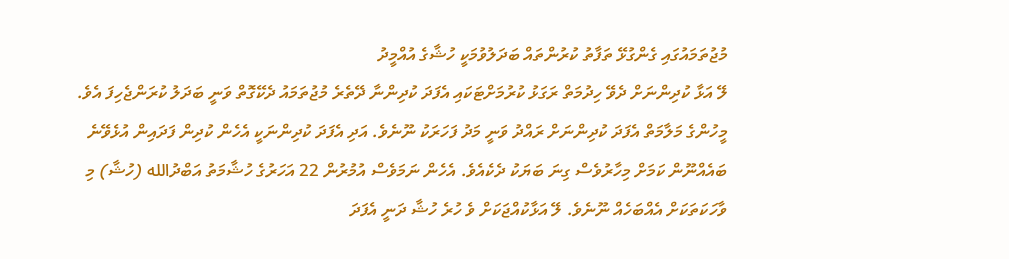މުޖުތަމައުގައި ގެންގުޅޭ ތަފާތު ކުރުންތައް ބަދަލުވުމަކީ ހުޝާގެ އުއްމީދު
ލޭ އަޅާ ކުދިންނަށް ދެވޭ ހިދުމަތް ރަގަޅު ކުރުމަށްޓަކައި އެފަދަ ކުދިންނާ ދޭތެރެ މުޖުތަމައު ދެކޭގޮތް ވަނީ ބަދަލު ކުރަންޖެހިފަ އެވެ. މީހުންގެ މަލާމަތް އެފަދަ ކުދިންނަށް ރައްދު ވަނީ މަދު ފަހަރަކު ނޫނެވެ. އަދި އެފަދަ ކުދިންނަކީ އެހެން ކުދިން ފަދައިން އުޅެވޭނެ ބައެއްނޫން ކަމަށް މިހާރުވެސް ގިނަ ބަޔަކު ދެކެއެވެ. އެހެން ނަމަވެސް އުމުރުން 22 އަހަރުގެ ހުޝާމަތު އަބްދުالله (ހުޝާ) މި ވާހަކަތަކަށް އެއްބަހެއް ނޫނެވެ. ލޭ އަޅާކުއްޖަކަށް ވެ ހުރެ ހުޝާ ދަނީ އެފަދަ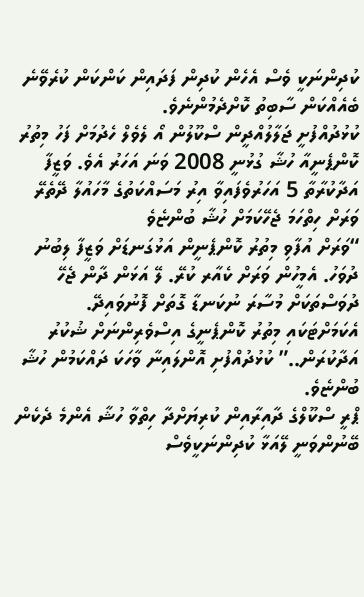ކުދިންނަކީ ވެސް އެހެން ކުދިން ފަދައިން ކަންކަން ކުރެވޭނެ ބެއެއްކަން ސާބިތު ކޮށްދެމުންނެވެ.
ކުޅުދުއްފުށީ ޖަލާލުއްދީން ސްކޫލުން އޯ ލެވެލް ހެދުމަށް ފަހު މިތުރު ކޮންޕެނީއާ ހުޝާ ގުޅުނީ 2008 ވަނަ އަހަރު އެވެ. ވަޒީފާ އަދާކުރާތާ 5 އަހަރުވެފައިވާ އިރު މަސައްކަތުގެ މާހައުލާ ދޭތެރޭ ވަރަށް ހިތްހަމަ ޖެހޭކަމަށް ހުޝާ ބުންޏެވެ
“ވަރަށް އުފާވި މިތުރު ކޮންޕެނީން އަޅުގަނޑަށް ވަޒީފާ ލިބުނު ދުވަހު. އެމީހުން ވަރަށް ކެއާރ ކުރޭ. ލޭ އަޅަން ދާން ޖެހޭ ދުވަސްތަކަށް މުސާރަ ނުކަނޑާ ގޮތަށް ފޮނުވައިދޭ. އެކަމަށްޓަކައި މިތުރު ކޮންޕެނީގެ އިސްވެރިންނަށް ޝުކުރު އަދާކުރަން..” ކުޅުދުއްފުށި އޮންލައިނާ ވާހަކަ ދައްކަމުން ހުޝާ ބުންޏެވެ.
ޕްރީ ސްކޫލްގެ ދާއިރާއިން ކުރިޔަށްދާ ހިތްވާ ހުޝާ އެންމެ ދެކެން ބޭނުންވަނީ ލޭއަޅާ ކުދިންނަކީވެސް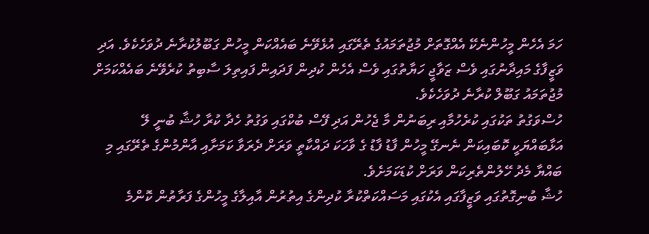ހަމަ އެހެން މީހުންނެކޭ އެއްގޮތަށް މުޖުތަމައުގެ ތެރޭގައި އުޅެވޭނެ ބައެއްކަން މީހުން ގަބޫލުކުރާނެ ދުވަހެކެވެ. އަދި ވަޒީފާގެ މައިދާނުގައި ވެސް ޒަވާޖީ ހަޔާތުގައި ވެސް އެހެން ކުދިން ފަދައިން ފައިތިލަ ސާބިތު ކުރެވޭނެ ބައެއްކަމަށް މުޖުތަމައު ގަބޫލް ކުރާނެ ދުވަހެކެވެ.
ހުސްވަގުތު ތަކުގައި ކުރެހުމާއި ރިބަނުން މާ ޖެހުން އަދި ފޭސް ބުކްގައި ވަގުތު ހެދާ ކުރާ ހުޝާ ބުނީ ލޭ އަޅާބައްޔަކީ ކޮބައިކަން ނެނގޭ މީހުން ފާޑު ފާޑު ގެ ވާހަކަ ދައްކާތީ ވަރަށް ދެރަވާ ކަމަށާއި އާންމުންގެ ތެރޭގައި މި ބައްޔާ މެދު ހޭލުންތެރިކަން ވަރަށް ކުޑަކަމަށެވެ.
ހުޝާ ބުނިގޮތުގައި ވަޒީފާގައި އެކުގައި މަސައްކަތްކުރާ ކުދިންގެ އިތުރުން އާއިލާގެ މީހުންގެ ފަރާތުން ކޮންމެ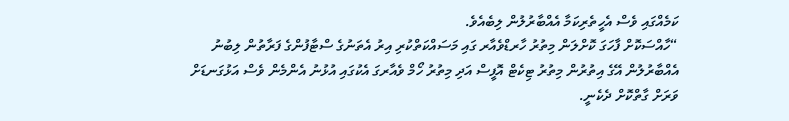ކަމެއްގައި ވެސް އެހީތެރިކަމާ އެއްބާރުލުން ލިބެއެވެ.
“ހާއްސަކޮށް ފާހަގަ ކޮށްލަން މިތުރު ހާރޑްވެއާރ ގައި މަސައްކަތްކުރި އިރު އެތަނުގެ ސްޓާފުންގެ ފަރާތުން ލިބުނު އެއްބާރުލުން އޭގެ އިތުރުން މިތުރު ޓިކެޓް އޮފީސް އަދި މިތުރު ހޯމް ވެއާރގަ އެކުގައި އުޅުނު އެންމެން ވެސް އަޅުގަނޑަށް ވަރަށް ގާތްކޮށް ދެކެނީ.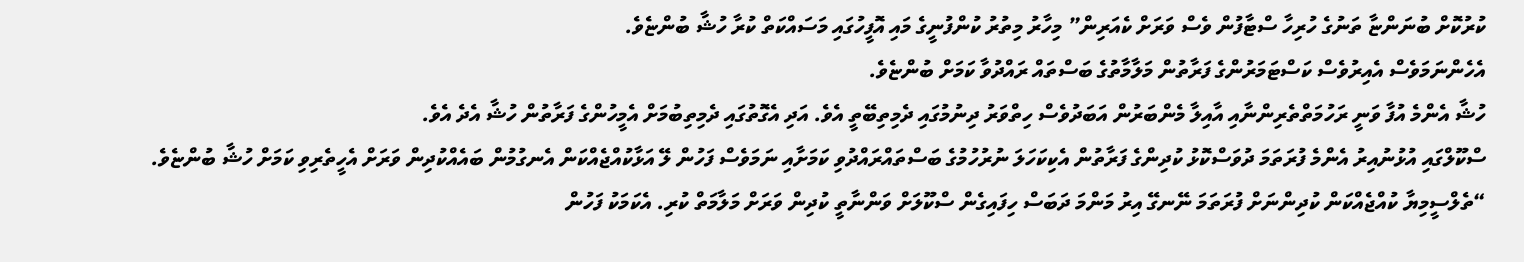ކުރުކޮށް ބުނަންޏާ ތަނުގެ ހުރިހާ ސްޓާފުން ވެސް ވަރަށް ކެއަރިން” މިހާރު މިތުރު ކުންފުނީގެ މައި އޮފީހުގައި މަސައްކަތް ކުރާ ހުޝާ ބުންޏެވެ.
އެހެންނަމަވެސް އެއިރުވެސް ކަސްޓަމަރުންގެ ފަރާތުން މަލާމާތުގެ ބަސްތައް ރައްދުވާ ކަމަށް ބުންޏެވެ.
ހުޝާ އެންމެ އުފާ ވަނީ ރަހުމަތްތެރިންނާއި އާއިލާ މެންބަރުން އަބަދުވެސް ހިތްވަރު ދިނުމުގައި ދެމިތިބޭތީ އެވެ. އަދި އެގޮތުގައި ދެމިތިބުމަށް އެމީހުންގެ ފަރާތުން ހުޝާ އެދެ އެވެ.
ސްކޫލްގައި އުޅުނުއިރު އެންމެ ފުރަތަމަ ދުވަސްކޮޅު ކުދިންގެ ފަރާތުން އެކިކަހަލަ ނުރުހުމުގެ ބަސްތައްރައްދުވި ކަމަށާއި ނަމަވެސް ފަހުން ލޭ އަޅާކުއްޖެއްކަން އެނގުމުން ބައެއްކުދިން ވަރަށް އެހީތެރިވި ކަމަށް ހުޝާ ބުންޏެވެ.
“ތެލްސީމިޔާ ކުއްޖެއްކަން ކުދިންނަށް ފުރަތަމަ ނޭނގޭ އިރު މަންމަ ދަބަސް ހިފައިގެން ސްކޫލަށް ވަންނާތީ ކުދިން ވަރަށް މަލާމަތް ކުރި. އެކަމަކު ފަހުން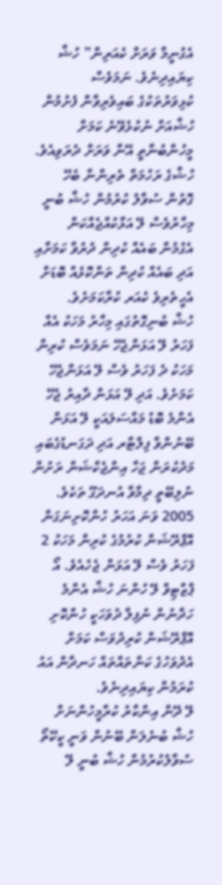އެގުނީމާ ވަރަށް ކެއަރިން” ހުޝާ ކިޔައިދިނެވެ. ނަމަވެސް ކުޅިވަރުތަކުގެ ބައިވެރިވާން ފެށުމުން ހުޝާއަށް ނުކުޅެވޭނެ ކަމަށް މީހުންބުނާތީ އޭނާ ވަރަށް ދެރަވިއެވެ.
ހުޝާގެ ރަހުމަތް ތެރިންނާ ބެހޭ ގޮތުން ސުވާލު ކުރުމުން ހުޝާ ބުނީ މިހާރުވެސް ލޭ އަޅާކުއްޖެއްކަން އެގުމުން ބައެއް ކުދިން ދުރުވާ ކަމަށާއި އަދި ބައެއް ކުދިން ތަންކޮޅެއް ބޮޑަށް އެހީތެރިވެ ކެއަރ ކުރާކަމަށެވެ.
ހުޝާ ބުނިގޮތުގައި މިހާރު މަހަކު އެއް ފަހަރު ލޭ އަޅަންޖެހޭ ނަމަވެސް ކުރިން މަހަކު ދެ ފަހަރު ވެސް ލޭ އަޅަންޖެހޭ ކަމަށެވެ. އަދި ލޭ އަޅަން ދާއިރު ޖެހޭ އެންމެ ބޮޑު މައްސަލައަކީ ލޭ އަޅަން ބޭނުންވާ ފިލްޓާރ އަދި ދަގަނޑުގެބައި މަދުކުރަން ޖަހާ އިންޖެކްޝަން ރަށުން ނުލިބޭތީ ދިމާވާ އުނދަގޫ ތަކެވެ.
2005 ވަނަ އަހަރު ހުންކޮށިނަގަން އޮޕްރޭޝަން ކުރުމުގެ ކުރިން މަހަކު 2 ފަހަރު ވެސް ލޭ އަޅަން ޖެހެއެވެ. އޯ ޕްޒްޓިވް ލޭ ހުންނަ ހުޝާ އެންމެ ހަދާނުން ނުފިލާ ދުވަހަކީ ހުންކޮށި އޮޕްރޭޝަން ކުރިދުވަސް ކަމަށް އެދުވަހުގެ ކަންތައްތައް ހަނދާން އައު ކުރަމުން ކިޔައިދިނެވެ.
ލޭ ދޭން އިންކާރު ކުރާމީހުންނަށް ހުޝާ ބުނެލަން ބޭނުން ވަނީ ކީކޭތޯ ސުވާލުކުރުމުން ހުޝާ ބުނީ ލޭ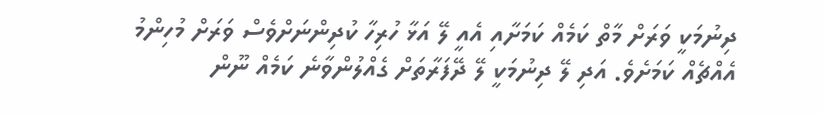ދިނުމަކީ ވަރަށް މާތް ކަމެއް ކަމަށާއި އެއީ ލޭ އަޅާ ހުރިހާ ކުދިންނަށްވެސް ވަރަށް މުހިންމު އެއްޗެއް ކަމަށެވެ. އަދި ލޭ ދިނުމަކީ ލޭ ދޭފަރާތަށް ގެއްލުންވާނެ ކަމެއް ނޫން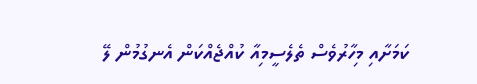ކަމަށާއި މިހާރުވެސް ތެލެސީމިއާ ކުއްޖެއްކަން އެނގުމުން ލޭ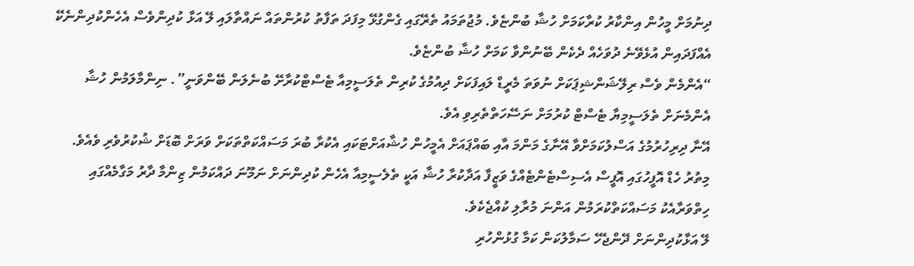ދިނުމަށް މީހުން އިންކާރު ކުރާކަމަށް ހުޝާ ބުންޏެވެ. މުޖުތަމައު ތެރޭގައި ގެންގުޅޭ މިފަދަ ތަފާތު ކުރުންތައް ނައްތާލައި ލޭ އަޅާ ކުދިންވެސް އެހެންކުދިންނެކޭ އެއްފަދައިން އުޅެވޭނެ ދުވަހެއް ދެކެން ބޭނުންވާ ކަމަށް ހުޝާ ބުންޏެވެ.
“އެންމެން ވެސް ރިލޭޝަންޝިޕަކަށް ނުވަތަ މެރީޑް ލައިފަކަށް ދިއުމުގެ ކުރިން ތެލަސީމިއާ ޓެސްޓްކުރާށޭ ބުނެލަން ބޭންވަނީ”. ނިންމާލަމުން ހުޝާ އެންމެނަށް ތެލަސީމިޔާ ޓެސްޓް ކުރުމަށް ނަސޭހަތްތެރިވި އެވެ.
އޭނާ ދިރިހުރުމުގެ އަސްލުކަމަށްވާ އޭނާގެ މަންމަ އާއި ބައްޕައަށް އެމީހުން ހުޝާއަށްޓަކައި އެކުރާ ބުރަ މަސައްކަތްތަކަށް ވަރަށް ބޮޑަށް ޝުކުރުވެރި ވެއެވެ.
މިތުރު ހެޑް އޮފީހުގައި އޮފީސް އެސިސްޓެންޓެއްގެ ވަޒީފާ އަދާކުރާ ހުޝާ އަކީ ތެލެސީމިއާ އެހެން ކުދިންނަށް ނަމޫނަ ދައްކަމުން ޒިންމާ ދާރު މަގާމެއްގައި ހިތްވަރާއެކު މަސައްކަތްކުރަމުން އަންނަ މުރާލި ކުއްޖެކެވެ.
ލޭ އަޅާކުދިންނަށް ދޭންޖެހޭ ސަމާލުކަން ކަމާ ގުޅުންހުރި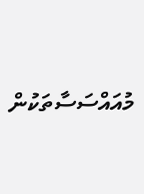މުއައްސަސާތަކުން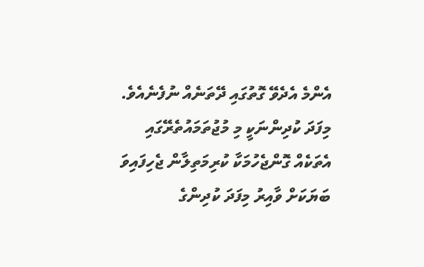އެންމެ އެދެވޭ ގޮތުގައި ދޭތަނެއް ނުފެނެއެވެ. މިފަދަ ކުދިންނަކީ މި މުޖުތަމައުތެރޭގައި އެތަކެއް ގޮންޖެހުމަކާ ކުރިމަތިލާން ޖެހިފައިވަ ބަޔަކަށް ވާއިރު މިފަދަ ކުދިންގެ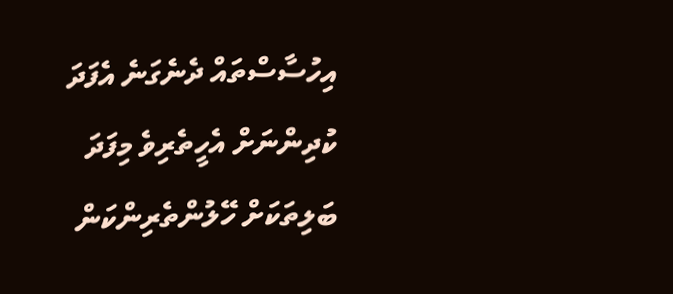އިހުސާސްތައް ދެނެގަނެ އެފަދަ ކުދިންނަށް އެހީތެރިވެ މިފަދަ ބަލިތަކަށް ހޭލުންތެރިންކަން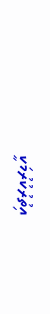އިތުރުކުރުމަކީ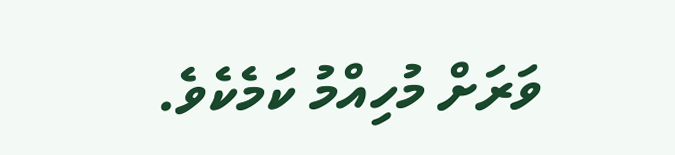ވަރަށް މުހިއްމު ކަމެކެވެ.